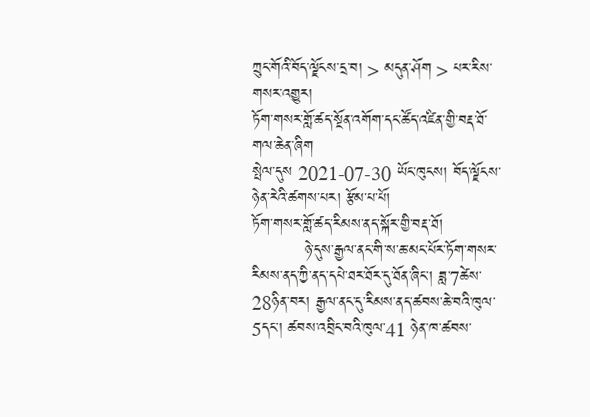ཀྲུང་གོའི་བོད་ལྗོངས་དྲ་བ། > མདུན་ཤོག > པར་རིས་གསར་འགྱུར།
ཏོག་གསར་གློ་ཚད་སྔོན་འགོག་དང་ཚོད་འཛིན་གྱི་བརྡ་ཐོ་གལ་ཆེན་ཞིག
སྤེལ་དུས 2021-07-30 ཡོང་ཁུངས། བོད་ལྗོངས་ཉེན་རེའི་ཚགས་པར། རྩོམ་པ་པོ།
ཏོག་གསར་གློ་ཚད་རིམས་ནད་སྐོར་གྱི་བརྡ་ཐོ།
          ཉེ་དུས་རྒྱལ་ནང་གི་ས་ཆ་མང་པོར་ཏོག་གསར་རིམས་ནད་ཀྱི་ནད་དཔེ་ཐར་ཐོར་དུ་ཐོན་ཞིང་། ཟླ་7ཚེས་28ཉིན་བར། རྒྱལ་ནང་དུ་རིམས་ནད་ཚབས་ཆེ་བའི་ཁུལ་5དང་། ཚབས་འབྲིང་བའི་ཁུལ་41 ཉེན་ཁ་ཚབས་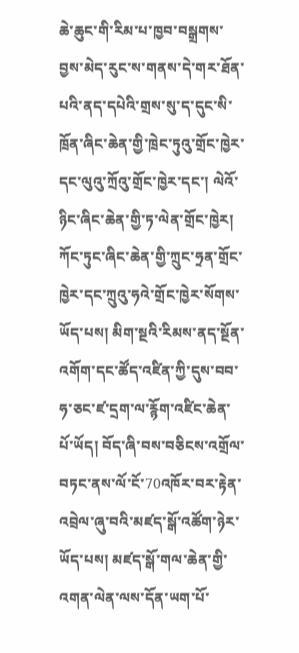ཆེ་ཆུང་གི་རིམ་པ་ཁྱབ་བསྒྲགས་བྱས་མེད་རུང་ས་གནས་དེ་གར་ཐོན་པའི་ནད་དཔེའི་གྲས་སུ་ད་དུང་སི་ཁྲོན་ཞིང་ཆེན་གྱི་ཁྲེང་ཏུའུ་གྲོང་ཁྱེར་དང་ལུའུ་ཀྲོའུ་གྲོང་ཁྱེར་དང་། ལེའོ་ཉིང་ཞིང་ཆེན་གྱི་ཏ་ལེན་གྲོང་ཁྱེར། ཀོང་ཏུང་ཞིང་ཆེན་གྱི་ཀྲུང་ཧྲན་གྲོང་ཁྱེར་དང་ཀྲུའུ་ཧའེ་གྲོང་ཁྱེར་སོགས་ཡོད་པས། མིག་སྔའི་རིམས་ནད་སྔོན་འགོག་དང་ཚོད་འཛིན་ཀྱི་དུས་བབ་ཧ་ཅང་ཛ་དྲག་ལ་རྙོག་འཛིང་ཆེན་པོ་ཡོད། བོད་ཞི་བས་བཅིངས་འགྲོལ་བཏང་ནས་ལོ་ངོ་70འཁོར་བར་རྟེན་འབྲེལ་ཞུ་བའི་མཛད་སྒོ་འཚོག་ཉེར་ཡོད་པས། མཛད་སྒོ་གལ་ཆེན་གྱི་འགན་ལེན་ལས་དོན་ཡག་པོ་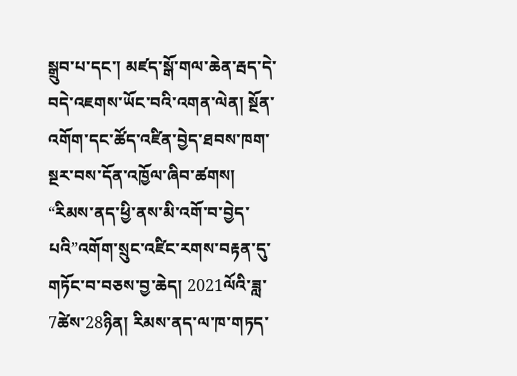སྒྲུབ་པ་དང་། མཛད་སྒོ་གལ་ཆེན་རྦད་དེ་བདེ་འཇགས་ཡོང་བའི་འགན་ལེན། སྔོན་འགོག་དང་ཚོད་འཛིན་བྱེད་ཐབས་ཁག་སྔར་བས་དོན་འཁྱོལ་ཞིབ་ཚགས། “རིམས་ནད་ཕྱི་ནས་མི་འགོ་བ་བྱེད་པའི”འགོག་སྲུང་འཛིང་རགས་བརྟན་དུ་གཏོང་བ་བཅས་བྱ་ཆེད། 2021ལོའི་ཟླ་7ཚེས་28ཉིན། རིམས་ནད་ལ་ཁ་གཏད་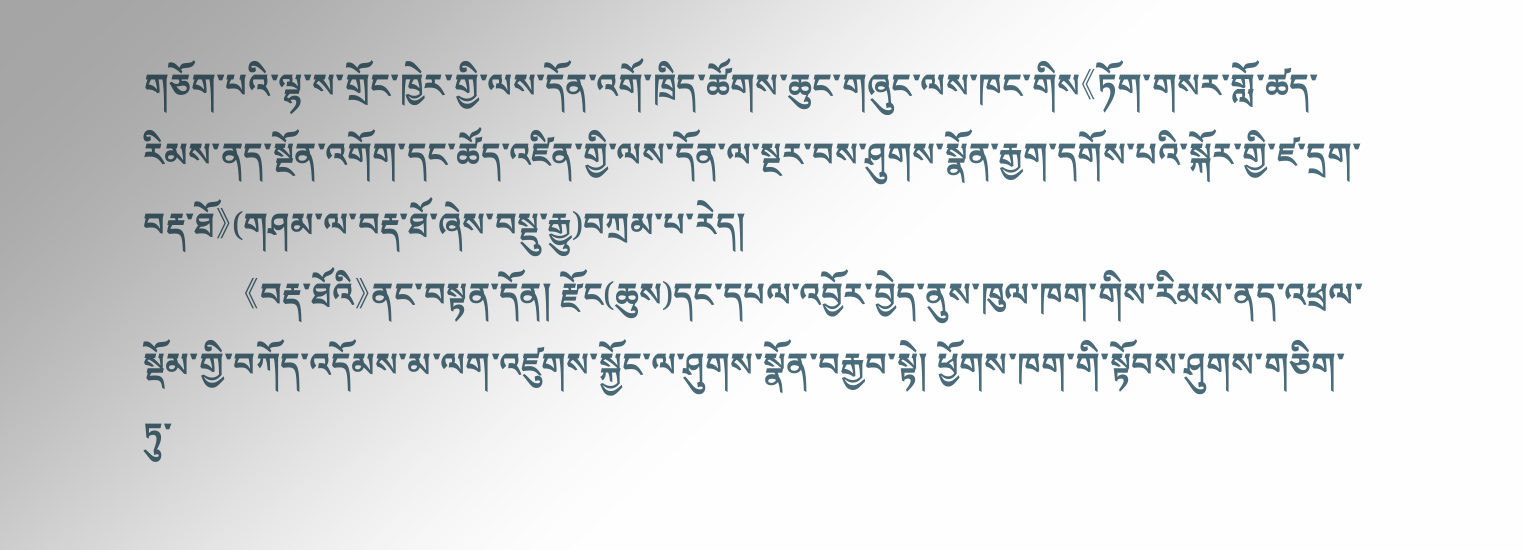གཅོག་པའི་ལྷ་ས་གྲོང་ཁྱེར་གྱི་ལས་དོན་འགོ་ཁྲིད་ཚོགས་ཆུང་གཞུང་ལས་ཁང་གིས《ཏོག་གསར་གློ་ཚད་རིམས་ནད་སྔོན་འགོག་དང་ཚོད་འཛིན་གྱི་ལས་དོན་ལ་སྔར་བས་ཤུགས་སྣོན་རྒྱག་དགོས་པའི་སྐོར་གྱི་ཛ་དྲག་བརྡ་ཐོ》(གཤམ་ལ་བརྡ་ཐོ་ཞེས་བསྡུ་རྒྱུ)བཀྲམ་པ་རེད།
          《བརྡ་ཐོའི》ནང་བསྟན་དོན། རྫོང(ཆུས)དང་དཔལ་འབྱོར་བྱེད་ནུས་ཁུལ་ཁག་གིས་རིམས་ནད་འཕྲལ་སྡོམ་གྱི་བཀོད་འདོམས་མ་ལག་འཛུགས་སྐྱོང་ལ་ཤུགས་སྣོན་བརྒྱབ་སྟེ། ཕྱོགས་ཁག་གི་སྟོབས་ཤུགས་གཅིག་ཏུ་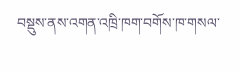བསྡུས་ནས་འགན་འཁྲི་ཁག་བགོས་ཁ་གསལ་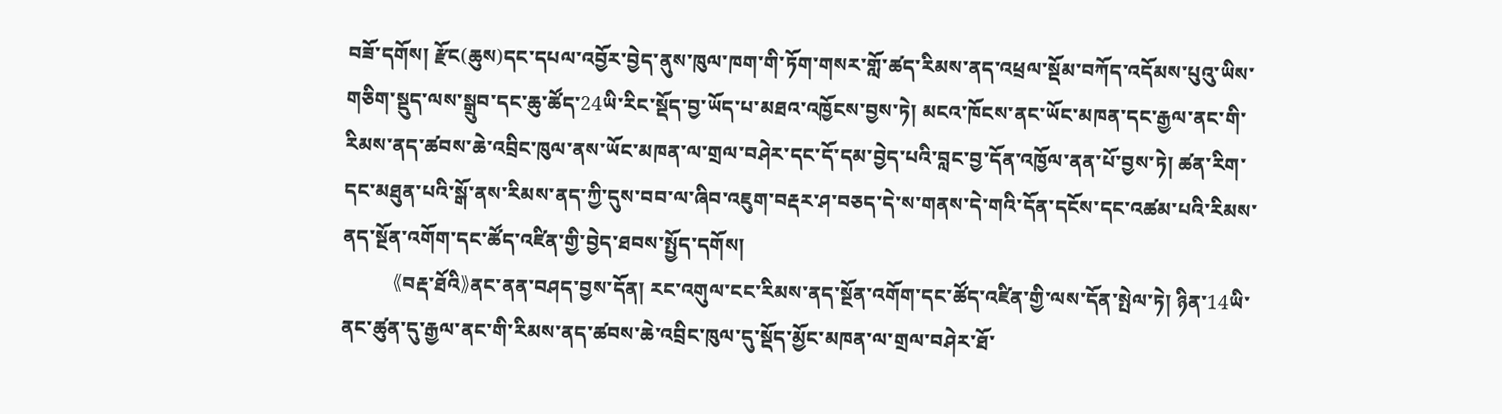བཟོ་དགོས། རྫོང(ཆུས)དང་དཔལ་འབྱོར་བྱེད་ནུས་ཁུལ་ཁག་གི་ཏོག་གསར་གློ་ཚད་རིམས་ནད་འཕྲལ་སྡོམ་བཀོད་འདོམས་པུའུ་ཡིས་གཅིག་སྡུད་ལས་སྒྲུབ་དང་ཆུ་ཚོད་24ཡི་རིང་སྡོད་བྱ་ཡོད་པ་མཐའ་འཁྱོངས་བྱས་ཏེ། མངའ་ཁོངས་ནང་ཡོང་མཁན་དང་རྒྱལ་ནང་གི་རིམས་ནད་ཚབས་ཆེ་འབྲིང་ཁུལ་ནས་ཡོང་མཁན་ལ་གྲལ་བཤེར་དང་དོ་དམ་བྱེད་པའི་བླང་བྱ་དོན་འཁྱོལ་ནན་པོ་བྱས་ཏེ། ཚན་རིག་དང་མཐུན་པའི་སྒོ་ནས་རིམས་ནད་ཀྱི་དུས་བབ་ལ་ཞིབ་འཇུག་བརྡར་ཤ་བཅད་དེ་ས་གནས་དེ་གའི་དོན་དངོས་དང་འཚམ་པའི་རིམས་ནད་སྔོན་འགོག་དང་ཚོད་འཛིན་གྱི་བྱེད་ཐབས་སྤྱོད་དགོས།
          《བརྡ་ཐོའི》ནང་ནན་བཤད་བྱས་དོན། རང་འགུལ་ངང་རིམས་ནད་སྔོན་འགོག་དང་ཚོད་འཛིན་གྱི་ལས་དོན་སྤེལ་ཏེ། ཉིན་14ཡི་ནང་ཚུན་དུ་རྒྱལ་ནང་གི་རིམས་ནད་ཚབས་ཆེ་འབྲིང་ཁུལ་དུ་སྡོད་མྱོང་མཁན་ལ་གྲལ་བཤེར་ཐོ་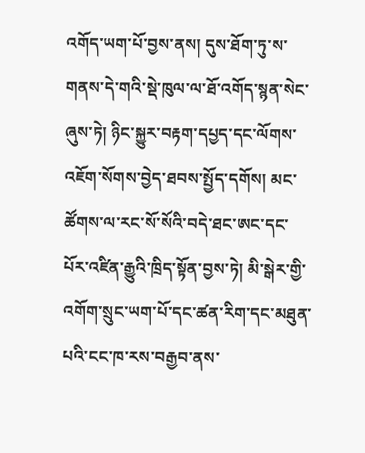འགོད་ཡག་པོ་བྱས་ནས། དུས་ཐོག་ཏུ་ས་གནས་དེ་གའི་སྡེ་ཁུལ་ལ་ཐོ་འགོད་སྙན་སེང་ཞུས་ཏེ། ཉིང་སྐྱུར་བརྟག་དཔྱད་དང་ལོགས་འཇོག་སོགས་བྱེད་ཐབས་སྤྱོད་དགོས། མང་ཚོགས་ལ་རང་སོ་སོའི་བདེ་ཐང་ཨང་དང་པོར་འཛིན་རྒྱུའི་ཁྲིད་སྟོན་བྱས་ཏེ། མི་སྒེར་གྱི་འགོག་སྲུང་ཡག་པོ་དང་ཚན་རིག་དང་མཐུན་པའི་ངང་ཁ་རས་བརྒྱབ་ནས་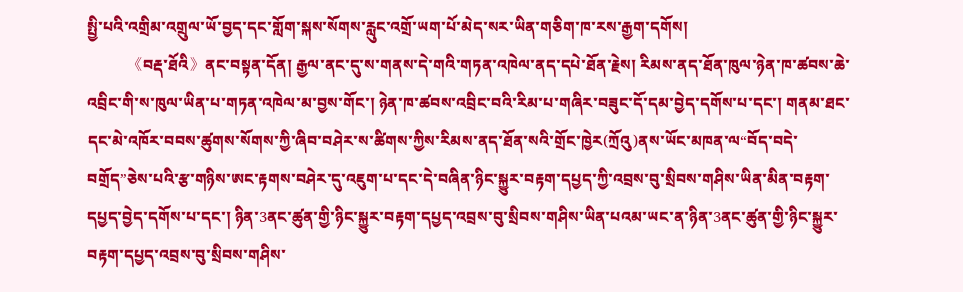སྤྱི་པའི་འགྲིམ་འགྲུལ་ཡོ་བྱད་དང་གློག་སྐས་སོགས་རླུང་འགྲོ་ཡག་པོ་མེད་སར་ཡིན་གཅིག་ཁ་རས་རྒྱག་དགོས།
          《བརྡ་ཐོའི》ནང་བསྟན་དོན། རྒྱལ་ནང་དུ་ས་གནས་དེ་གའི་གཏན་འཁེལ་ནད་དཔེ་ཐོན་རྗེས། རིམས་ནད་ཐོན་ཁུལ་ཉེན་ཁ་ཚབས་ཆེ་འབྲིང་གི་ས་ཁུལ་ཡིན་པ་གཏན་འཁེལ་མ་བྱས་གོང་། ཉེན་ཁ་ཚབས་འབྲིང་བའི་རིམ་པ་གཞིར་བཟུང་དོ་དམ་བྱེད་དགོས་པ་དང་། གནམ་ཐང་དང་མེ་འཁོར་བབས་ཚུགས་སོགས་ཀྱི་ཞིབ་བཤེར་ས་ཚིགས་ཀྱིས་རིམས་ནད་ཐོན་སའི་གྲོང་ཁྱེར(ཀྲོའུ)ནས་ཡོང་མཁན་ལ“བོད་བདེ་བགྲོད”ཅེས་པའི་རྩ་གཉིས་ཨང་རྟགས་བཤེར་དུ་འཇུག་པ་དང་དེ་བཞིན་ཉིང་སྐྱུར་བརྟག་དཔྱད་ཀྱི་འབྲས་བུ་སྲིབས་གཤིས་ཡིན་མིན་བརྟག་དཔྱད་བྱེད་དགོས་པ་དང་། ཉིན་3ནང་ཚུན་གྱི་ཉིང་སྐྱུར་བརྟག་དཔྱད་འབྲས་བུ་སྲིབས་གཤིས་ཡིན་པའམ་ཡང་ན་ཉིན་3ནང་ཚུན་གྱི་ཉིང་སྐྱུར་བརྟག་དཔྱད་འབྲས་བུ་སྲིབས་གཤིས་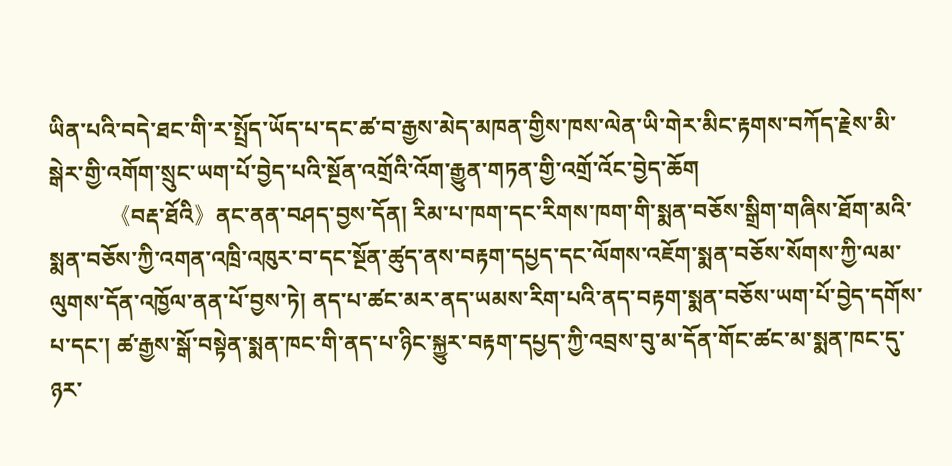ཡིན་པའི་བདེ་ཐང་གི་ར་སྤྲོད་ཡོད་པ་དང་ཚ་བ་རྒྱས་མེད་མཁན་གྱིས་ཁས་ལེན་ཡི་གེར་མིང་རྟགས་བཀོད་རྗེས་མི་སྒེར་གྱི་འགོག་སྲུང་ཡག་པོ་བྱེད་པའི་སྔོན་འགྲོའི་འོག་རྒྱུན་གཏན་གྱི་འགྲོ་འོང་བྱེད་ཆོག
          《བརྡ་ཐོའི》ནང་ནན་བཤད་བྱས་དོན། རིམ་པ་ཁག་དང་རིགས་ཁག་གི་སྨན་བཅོས་སྒྲིག་གཞིས་ཐོག་མའི་སྨན་བཅོས་ཀྱི་འགན་འཁྲི་འཁུར་བ་དང་སྔོན་ཚུད་ནས་བརྟག་དཔྱད་དང་ལོགས་འཇོག་སྨན་བཅོས་སོགས་ཀྱི་ལམ་ལུགས་དོན་འཁྱོལ་ནན་པོ་བྱས་ཏེ། ནད་པ་ཚང་མར་ནད་ཡམས་རིག་པའི་ནད་བརྟག་སྨན་བཅོས་ཡག་པོ་བྱེད་དགོས་པ་དང་། ཚ་རྒྱས་སྒོ་བསྟེན་སྨན་ཁང་གི་ནད་པ་ཉིང་སྐྱུར་བརྟག་དཔྱད་ཀྱི་འབྲས་བུ་མ་དོན་གོང་ཚང་མ་སྨན་ཁང་དུ་ཉར་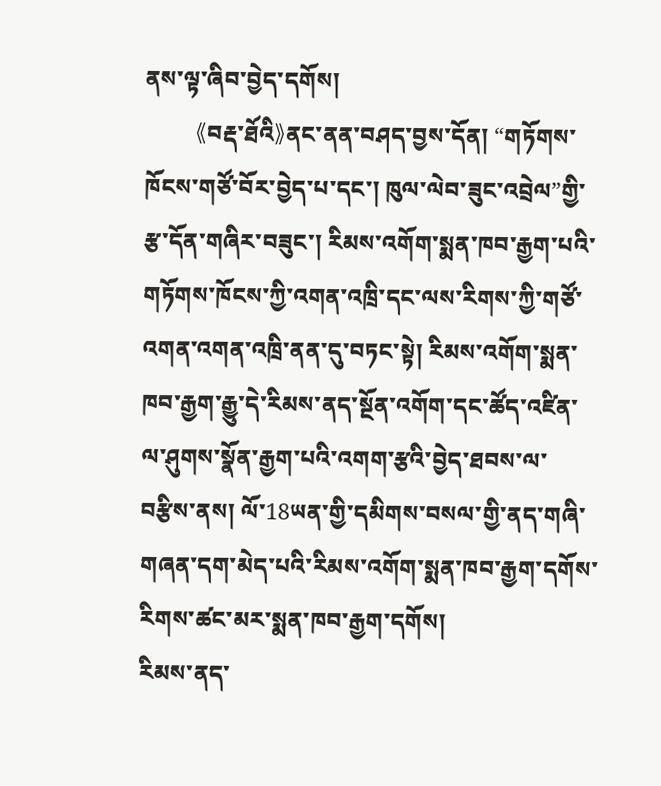ནས་ལྟ་ཞིབ་བྱེད་དགོས།
          《བརྡ་ཐོའི》ནང་ནན་བཤད་བྱས་དོན། “གཏོགས་ཁོངས་གཙོ་བོར་བྱེད་པ་དང་། ཁུལ་ལེབ་ཟུང་འབྲེལ”གྱི་རྩ་དོན་གཞིར་བཟུང་། རིམས་འགོག་སྨན་ཁབ་རྒྱག་པའི་གཏོགས་ཁོངས་ཀྱི་འགན་འཁྲི་དང་ལས་རིགས་ཀྱི་གཙོ་འགན་འགན་འཁྲི་ནན་དུ་བཏང་སྟེ། རིམས་འགོག་སྨན་ཁབ་རྒྱག་རྒྱུ་དེ་རིམས་ནད་སྔོན་འགོག་དང་ཚོད་འཛིན་ལ་ཤུགས་སྣོན་རྒྱག་པའི་འགག་རྩའི་བྱེད་ཐབས་ལ་བརྩིས་ནས། ལོ་18ཡན་གྱི་དམིགས་བསལ་གྱི་ནད་གཞི་གཞན་དག་མེད་པའི་རིམས་འགོག་སྨན་ཁབ་རྒྱག་དགོས་རིགས་ཚང་མར་སྨན་ཁབ་རྒྱག་དགོས།
རིམས་ནད་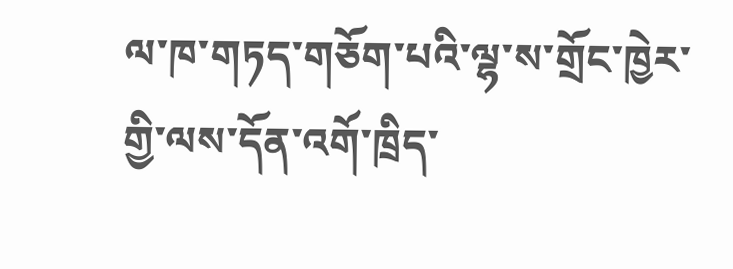ལ་ཁ་གཏད་གཅོག་པའི་ལྷ་ས་གྲོང་ཁྱེར་གྱི་ལས་དོན་འགོ་ཁྲིད་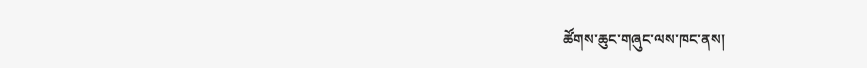ཚོགས་ཆུང་གཞུང་ལས་ཁང་ནས།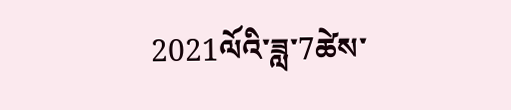2021ལོའི་ཟླ་7ཚེས་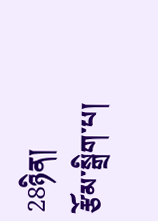28ཉིན།
རྩོམ་སྒྲིག་པ།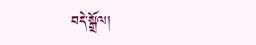བདེ་སྒྲོལ།